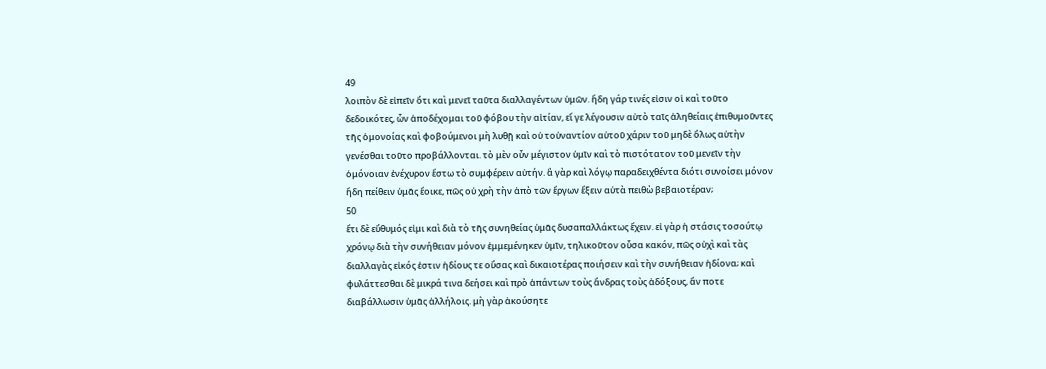49
λοιπὸν δὲ εἰπεῖν ὅτι καὶ μενεῖ ταῦτα διαλλαγέντων ὑμῶν. ἤδη γάρ τινές εἰσιν οἱ καὶ τοῦτο δεδοικότες, ὧν ἀποδέχομαι τοῦ φόβου τὴν αἰτίαν, εἴ γε λέγουσιν αὐτὸ ταῖς ἀληθείαις ἐπιθυμοῦντες τῆς ὁμονοίας καὶ φοβούμενοι μὴ λυθῇ καὶ οὐ τοὐναντίον αὐτοῦ χάριν τοῦ μηδὲ ὅλως αὐτὴν γενέσθαι τοῦτο προβάλλονται. τὸ μὲν οὖν μέγιστον ὑμῖν καὶ τὸ πιστότατον τοῦ μενεῖν τὴν ὁμόνοιαν ἐνέχυρον ἔστω τὸ συμφέρειν αὐτήν. ἃ γὰρ καὶ λόγῳ παραδειχθέντα διότι συνοίσει μόνον ἤδη πείθειν ὑμᾶς ἔοικε, πῶς οὐ χρὴ τὴν ἀπὸ τῶν ἔργων ἕξειν αὐτὰ πειθὼ βεβαιοτέραν;
50
ἔτι δὲ εὔθυμός εἰμι καὶ διὰ τὸ τῆς συνηθείας ὑμᾶς δυσαπαλλάκτως ἔχειν. εἰ γὰρ ἡ στάσις τοσούτῳ χρόνῳ διὰ τὴν συνήθειαν μόνον ἐμμεμένηκεν ὑμῖν, τηλικοῦτον οὖσα κακόν, πῶς οὐχὶ καὶ τὰς διαλλαγὰς εἰκός ἐστιν ἡδίους τε οὔσας καὶ δικαιοτέρας ποιήσειν καὶ τὴν συνήθειαν ἡδίονα; καὶ φυλάττεσθαι δὲ μικρά τινα δεήσει καὶ πρὸ ἁπάντων τοὺς ἄνδρας τοὺς ἀδόξους, ἄν ποτε διαβάλλωσιν ὑμᾶς ἀλλήλοις. μὴ γὰρ ἀκούσητε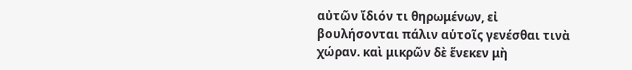αὐτῶν ἴδιόν τι θηρωμένων, εἰ βουλήσονται πάλιν αὑτοῖς γενέσθαι τινὰ χώραν. καὶ μικρῶν δὲ ἕνεκεν μὴ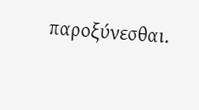παροξύνεσθαι.